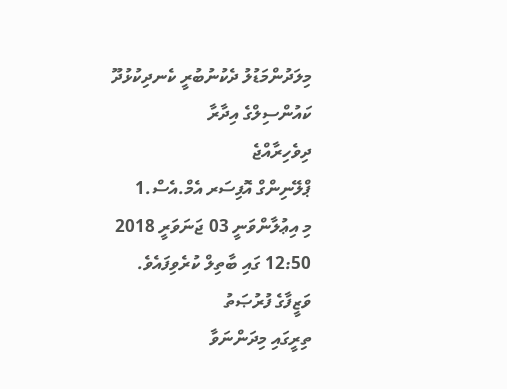މިލަދުންމަޑުލު ދެކުނުބުރީ ކެނދިކުޅުދޫ ކައުންސިލްގެ އިދާރާ
ދިވެހިރާއްޖެ
ޕްލޭނިންގް އޮފިސަރ އެމް.އެސް.1
މި އިޢުލާންވަނީ 03 ޖަނަވަރީ 2018 12:50 ގައި ބާތިލް ކުރެވިފައެވެ.
ވަޒީފާގެ ފުރުޞަތު
ތިރީގައި މިދަންނަވާ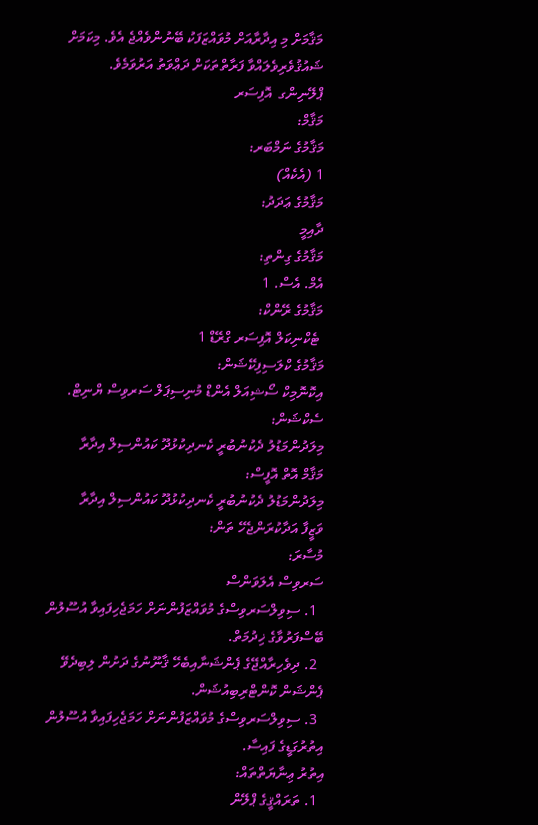މަޤާމަށް މި އިދާރާއަށް މުވައްޒަފަކު ބޭނުންވެއްޖެ އެވެ. މިކަމަށް ޝައުޤުވެރިވެލައްވާ ފަރާތްތަކަށް ދަޢްވަތު އަރުވަމެވެ.
ޕްލޭނިންގ  އޮފިސަރ
މަޤާމް:
މަޤާމުގެ ނަމްބަރ:
1 (އެކެއް)
މަޤާމުގެ ޢަދަދު:
ދާއިމީ
މަޤާމުގެ ގިންތި:
އެމް. އެސް. 1
މަޤާމުގެ ރޭންކް:
 ޓެކްނިކަލް އޮފިސަރ ގްރޭޑް 1
މަޤާމުގެ ކްލަސިފިކޭޝަން:
އިކޮނޮމިކް ސޯޝިއަލް އެންޑް މުނިސިޕަލް ސަރވިސް ޔްނިޓް.
ސެކްޝަން:
މިލަދުންމަޑުލު ދެކުނުބުރީ ކެނދިކުޅުދޫ ކައުންސިލް އިދާރާ
މަޤާމް އޮތް އޮފީސް:
މިލަދުންމަޑުލު ދެކުނުބުރީ ކެނދިކުޅުދޫ ކައުންސިލް އިދާރާ
ވަޒީފާ އަދާކުރަންޖެހޭ ތަން:
މުސާރަ:
ސަރވިސް އެލަވަންސް
  1. ސިވިލްސަރވިސްގެ މުވައްޒަފުންނަށް ހަމަޖެހިފައިވާ އުސޫލުން ބޭސްފަރުވާގެ ޚިދުމަތް.
  2. ދިވެހިރާއްޖޭގެ ޕެންޝަނާއިބެހޭ ޤާނޫނުގެ ދަށުން ލިބިދެވޭ ޕެންޝަން ކޮންޓްރިބިއުޝަން.
  3. ސިވިލްސަރވިސްގެ މުވައްޒަފުންނަށް ހަމަޖެހިފައިވާ އުސޫލުން އިތުރުގަޑީގެ ފައިސާ.
އިތުރު ޢިނާޔަތްތައް:
  1. ތަރައްޤީގެ ޕްލޭން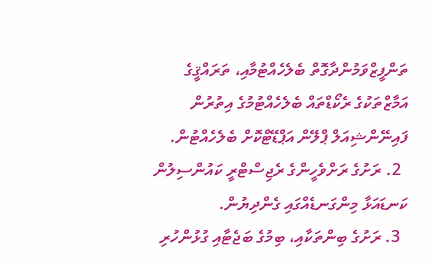ތަންފީޒްވަމުންދާގޮތް ބެލެހެއްޓުމާއި، ތަރައްޤީގެ އަމާޒްތަކުގެ ރެކޯޑްތައް ބެލެހެއްޓުމުގެ އިތުރުން ފައިނޭންޝިއަލް ޕްލޭން އަޕްޑޭޓްކޮށް ބެލެހެއްޓުން.
  2. ރަށުގެ ރަށްވެހީންގެ ރެޖިސްޓްރީ ކައުންސިލުން ކަނޑައަޅާ މިންގަނޑެއްގައި ގެންދިޔުން.
  3. ރަށުގެ ބިންތަކާއި، ބިމުގެ ބަޖެޓާއި ގުޅުންހުރި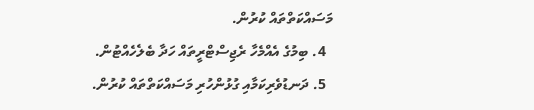މަސައްކަތްތައް ކުރުން.
  4. ބިމުގެ އެއްމެހާ ރެޖިސްޓްރީތައް ހަދާ ބެލެހެއްޓުން.
  5. ދަނޑުވެރިކަމާއި ގުޅުންހުރި މަސައްކަތްތައް ކުރުން.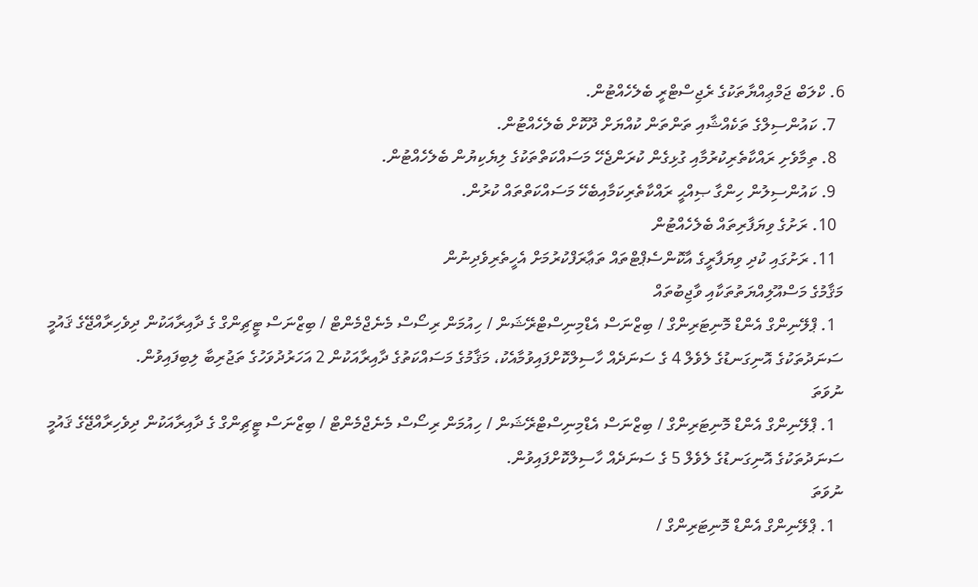6. ކްލަބް ޖަމްޢިއްޔާތަކުގެ ރެޖިސްޓްރީ ބެލެހެއްޓުން.
  7. ކައުންސިލްގެ ތަކެއްޝާއި ތަންތަން ކުއްޔަށް ދޫކޮށް ބެލެހެއްޓުން.
  8. ތިމާވެށި ރައްކާތެރިކުރުމާއި ގުޅިގެން ކުރަންޖެހޭ މަސައްކަތްތަކުގެ ލިޔެކިޔުން ބެލެހެއްޓުން.
  9. ކައުންސިލުން ހިންގާ ޞިއްޙީ ރައްކާތެރިކަމާއިބެހޭ މަސައްކަތްތައް ކުރުން.
  10. ރަށުގެ ވިޔަފާރިތައް ބެލެހެއްޓުން
  11. ރަށުގައި ކުދި ވިޔަފާރީގެ އާކޮންސެޕްޓްތައް ތަޢާރަފްކުރުމަށް އެހީތެރިވެދިނުން
މަޤާމުގެ މަސްއޫލިއްޔަތުތަކާއި ވާޖިބުތައް
  1. ޕްލޭނިންގް އެންޑް މޮނިޓަރިންގް / ބިޒްނަސް އެޑްމިނިސްޓްރޭޝަން / ހިއުމަން ރިސޯސް މެނެޖްމެންޓް / ބިޒްނަސް ޓީޗިންގް ގެ ދާއިރާއަކުން ދިވެހިރާއްޖޭގެ ޤައުމީ ސަނަދުތަކުގެ އޮނިގަނޑުގެ ލެވެލް 4 ގެ ސަނަދެއް ހާސިލްކޮށްފައިވުމާއެކު، މަޤާމުގެ މަސައްކަތުގެ ދާއިރާއަކުން 2 އަހަރުދުވަހުގެ ތަޖުރިބާ ލިބިފައިވުން.
ނުވަތަ
  1. ޕްލޭނިންގް އެންޑް މޮނިޓަރިންގް / ބިޒްނަސް އެޑްމިނިސްޓްރޭޝަން / ހިއުމަން ރިސޯސް މެނެޖްމެންޓް / ބިޒްނަސް ޓީޗިންގް ގެ ދާއިރާއަކުން ދިވެހިރާއްޖޭގެ ޤައުމީ ސަނަދުތަކުގެ އޮނިގަނޑުގެ ލެވެލް 5 ގެ ސަނަދެއް ހާސިލްކޮށްފައިވުން.
ނުވަތަ
  1. ޕްލޭނިންގް އެންޑް މޮނިޓަރިންގް /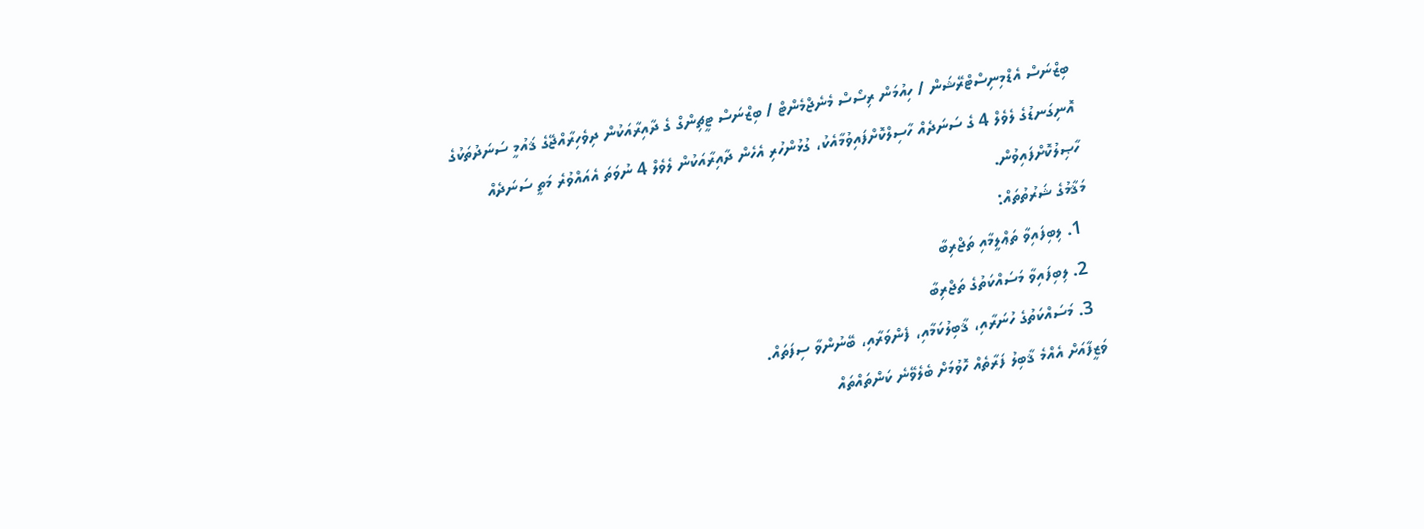ބިޒްނަސް އެޑްމިނިސްޓްރޭޝަން / ހިއުމަން ރިސޯސް މެނެޖްމެންޓް / ބިޒްނަސް ޓީޗިންގް ގެ ދާއިރާއަކުން ދިވެހިރާއްޖޭގެ ޤައުމީ ސަނަދުތަކުގެ އޮނިގަނޑުގެ ލެވެލް 4 ގެ ސަނަދެއް ހާސިލްކޮށްފައިވުމާއެކު، ގުޅުންހުރި އެހެން ދާއިރާއަކުން ލެވެލް 4 ނުވަތަ އެއައްވުރެ މަތީ ސަނަދެއް ހާޞިލުކޮށްފައިވުން.
މަޤާމުގެ ޝަރުތުތައް:
  1. ލިބިފައިވާ ތަޢްލީމާއި ތަޖްރިބާ
  2. ލިބިފައިވާ މަސައްކަތުގެ ތަޖްރިބާ
  3. މަސައްކަތުގެ ހުނަރާއި، ޤާބިލުކަމާއި، ފެންވަރާއި، ބޭނުންވާ ސިފަތައް.
ވަޒީފާއަށް އެއްމެ ޤާބިލު ފަރާތެއް ހޮވުމަށް ބެލެވޭނެ ކަންތައްތައް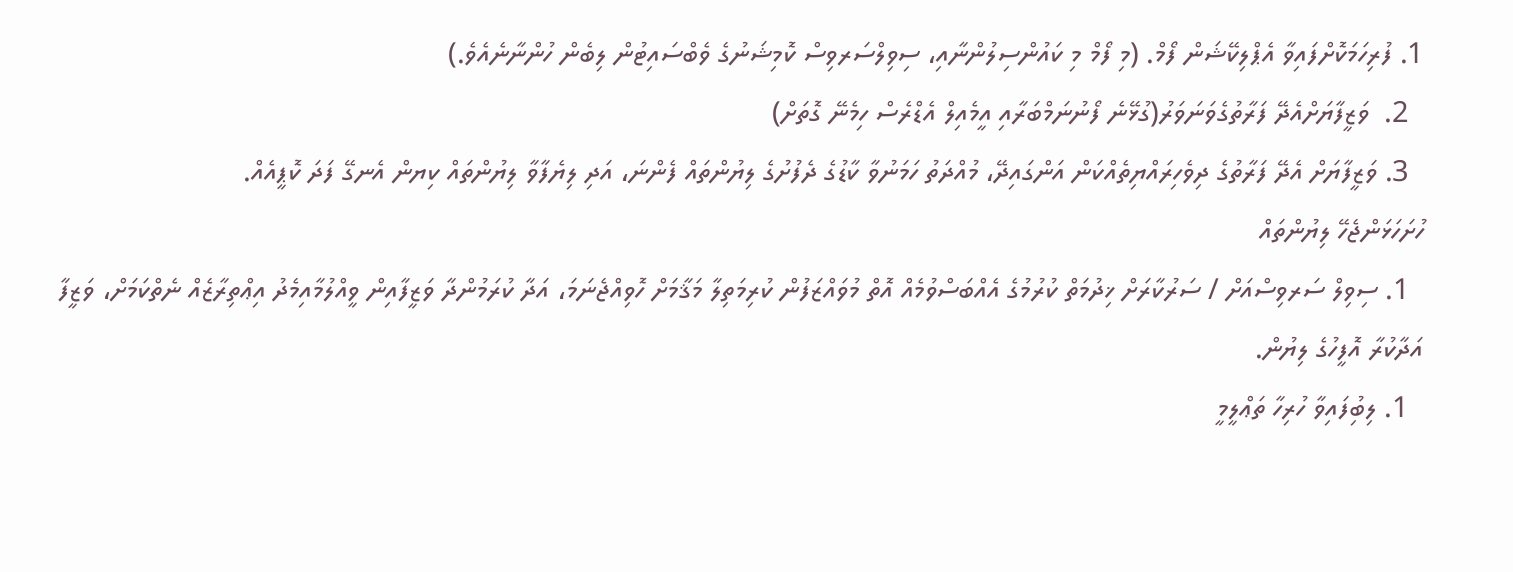1. ފުރިހަމަކޮށްފައިވާ އެޕްލިކޭޝަން ފޯމް. (މި ފޯމް މި ކައުންސިލުންނާއި، ސިވިލްސަރވިސް ކޮމިޝަނުގެ ވެބްސައިޓުން ލިބެން ހުންނާނެއެވެ.)
  2.  ވަޒީފާޔަށްއެދޭ ފަރާތުގެވަނަވަރު(ގުޅޭނެ ފޯނުނަމްބަރާއި އީމެއިލް އެޑްރެސް ހިމެނޭ ގޮތަށް)
  3. ވަޒީފާޔަށް އެދޭ ފަރާތުގެ ދިވެހިރައްޔިތެއްކަން އަންގައިދޭ، މުއްދަތު ހަމަނުވާ ކާޑުގެ ދެފުށުގެ ލިޔުންތައް ފެންނަ، އަދި ލިޔެފާވާ ލިޔުންތައް ކިޔން އެނގޭ ފަދަ ކޮޕީއެއް.
ހުށަހަޅަންޖެހޭ ލިޔުންތައް
  1. ސިވިލް ސަރވިސްއަށް / ސަރުކާރަށް ޚިދުމަތް ކުރުމުގެ އެއްބަސްވުމެއް އޮތް މުވައްޒަފުން ކުރިމަތިލާ މަޤާމަށް ހޮވިއްޖެނަމަ، އަދާ ކުރަމުންދާ ވަޒީފާއިން ވީއްލުމާއިމެދު އިޢްތިރާޒެއް ނެތްކަމަށް، ވަޒީފާ އަދާކުރާ އޮފީހުގެ ލިޔުން.
  1. ލިބިުފައިވާ ހުރިހާ ތަޢްލީމީ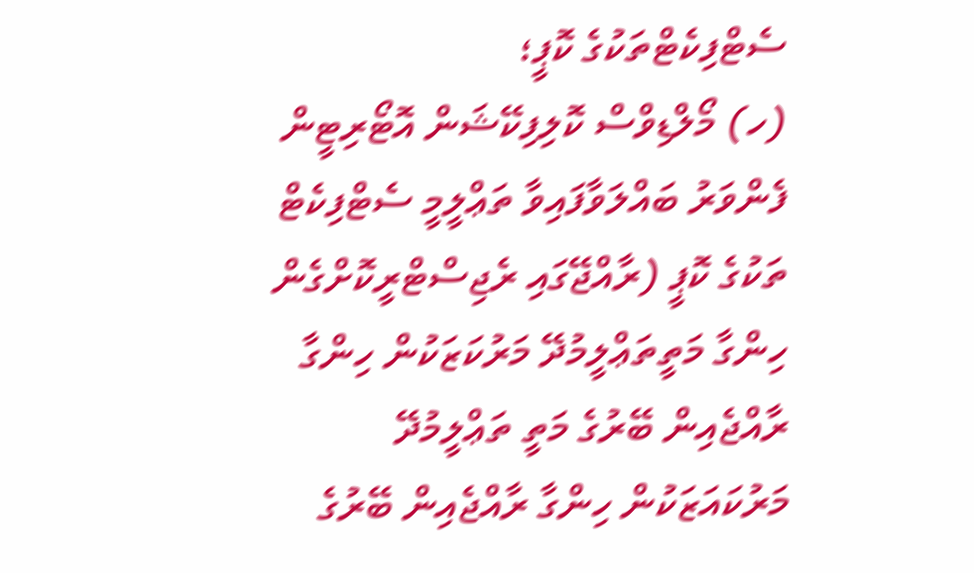ސެޓްފިކެޓްތަކުގެ ކޮޕީ؛
(ހ) މޯލްޑިވްސް ކޮލިފިކޭޝަން އޮޓޯރިޓީން ފެންވަރު ބައްލަވާފައިވާ ތަޢްލީމީ ސެޓްފިކެޓް ތަކުގެ ކޮޕީ (ރާއްޖޭގައި ރެޖިސްޓްރީކޮށްގެން ހިންގާ މަތީތަޢްލީމުދޭ މަރުކަޒަކުން ހިންގާ ރާއްޖެއިން ބޭރުގެ މަތީ ތަޢްލީމުދޭ މަރުކައަޒަކުން ހިންގާ ރާއްޖެއިން ބޭރުގެ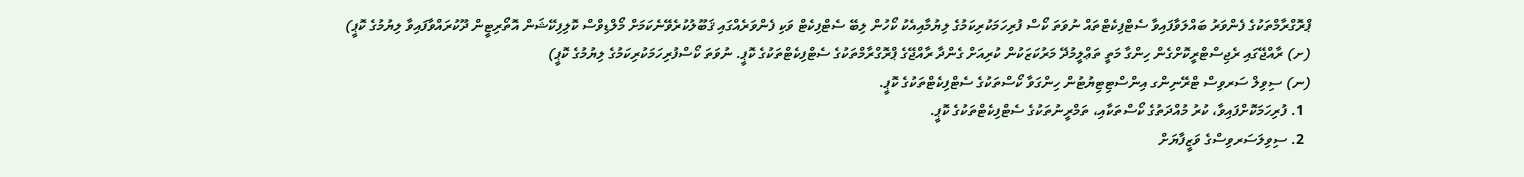ޕްރޮގްރާމްތަކުގެ ފެންވަރު ބައްލަވާފައިވާ ސެޓްފިކެޓްތައް ނުވަތަ ކޯސް ފުރިހަމަކުރިކަމުގެ ލިޔުމާއިއެކު ކޯހުން ލިބޭ ސެޓްފިކެޓް ވަކި ފެންވަރެއްގައި ޤަބޫލުކުރެވޭނެކަމަށް މޯލްޑިވްސް ކޮލިފިކޭޝަން އޮތޯރިޓީން ދޫކުރައްވާފައިވާ ލިޔުމުގެ ކޮޕީ)
(ށ) ރާއްޖޭގައި ރެޖިސްޓްރީކޮށްގެން ހިންގާ މަތީ ތަޢްލީމުދޭ މަރުކަޒަކުން ކުރިއަށް ގެންދާ ރާއްޖޭގެ ޕްރޮގްރާމްތަކުގެ ސެޓްފިކެޓްތަކުގެ ކޮޕީ. ނުވަތަ ކޯސްފުރިހަމަކުރިކަމުގެ ލިޔުމުގެ ކޮޕީ)
(ނ) ސިވިލް ސަރވިސް ޓްރޭނިންގ އިންސްޓިޓިޔުޓުން ހިންގަވާ ކޯސްތަކުގެ ސެޓްފިކެޓްތަކުގެ ކޮޕީ.
  1. ފުރިހަމަކޮށްފައިވާ، ކުރު މުއްދަތުގެ ކޯސްތަކާއި، ތަމްރީނުތަކުގެ ސެޓްފިކެޓްތަކުގެ ކޮޕީ.
  2. ސިވިލަސަރވިސްގެ ވަޒީފާޔަށް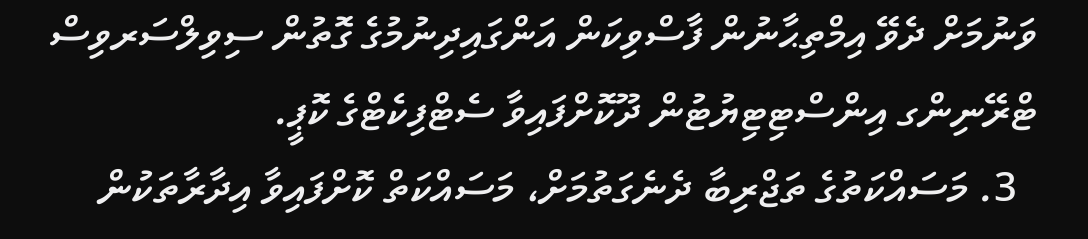ވަނުމަށް ދެވޭ އިމްތިޙާނުން ފާސްވިކަން އަންގައިދިނުމުގެ ގޮތުން ސިވިލްސަރވިސް ޓްރޭނިންގ އިންސްޓިޓިޔުޓުން ދޫކޮށްފައިވާ ސެޓްފިކެޓްގެ ކޮޕީ.
  3. މަސައްކަތުގެ ތަޖްރިބާ ދެނެގަތުމަށް، މަސައްކަތް ކޮށްފައިވާ އިދާރާތަކުން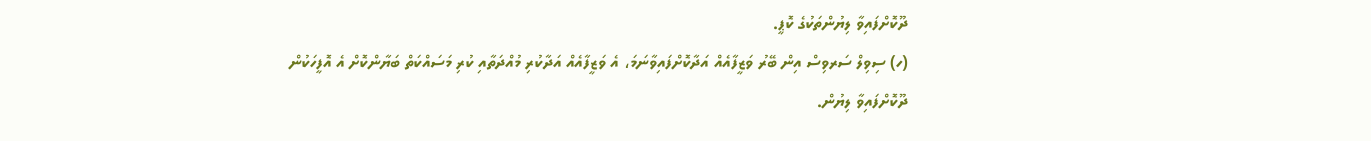ދޫކޮށްފައިވާ ލިޔުންތަކުގެ ކޮޕީ.
(ހ) ސިވިލް ސަރވިސް އިން ބޭރު ވަޒީފާއެއް އަދާކޮށްފައިވާނަމަ، އެ ވަޒީފާއެއް އަދާކުރި މުއްދަތާއި ކުރި މަސައްކަތް ބަޔާންކޮށް އެ އޮފީހަކުން ދޫކޮށްފައިވާ ލިޔުން.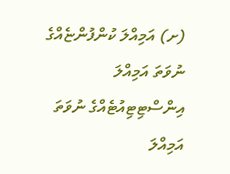(ށ) އަމިއްލަ ކުންފުންޏެއްގެ ނުވަތަ އަމިއްލަ އިންސްޓިޓިއުޓެއްގެ ނުވަތަ އަމިއްލަ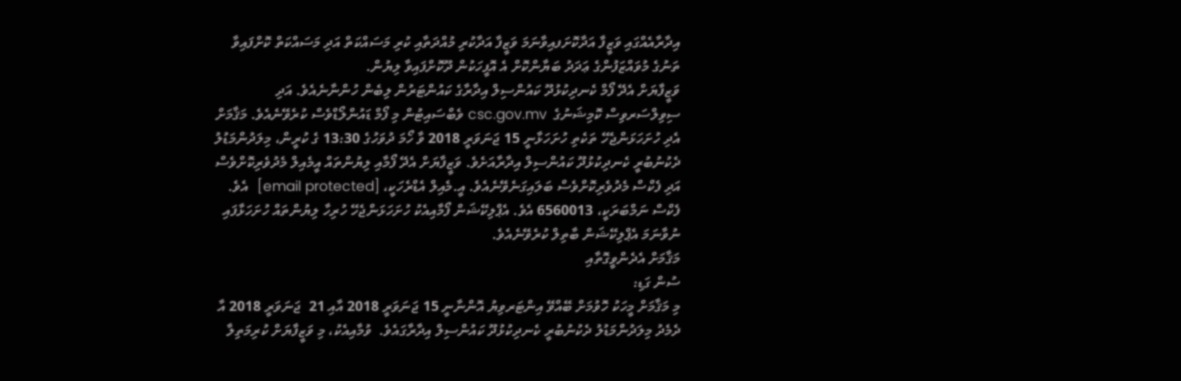އިދާރާއެއްގައި ވަޒީފާ އަދާކޮށަފއިވާނަމަ ވަޒީފާ އަދާކުރި މުއްދަތާއި ކުރި މަސައްކަތް އަދި މަސައްކަތް ކޮށްފައިވާ ތަނުގެ މުވައްޒަފުންގެ ޢަދަދު ބަޔާންކޮށް އެ އޮފީހަކުން ދޫކޮށްފައިވާ ލިޔުން.
ވަޒީފާޔަށް އެދޭ ފޯމް ކެނދިކުޅުދޫ ކައުންސިލް އިދާރާގެ ކައުންޓަރުން ލިބެން ހުންނާނެއެވެ. އަދި ސިވިލްސަރވިސް ކޮމިޝަނުގެ  csc.gov.mv ވެބްސައިޓުން މި ފޯމް ޑައުންލޯޑްވެސް ކުރެވޭނެއެވެ. މަޤާމަށް އެދި ހުށަހަޅަންޖެހޭ ތަކެތި ހުށަހަޅާނީ 15 ޖަނަވަރީ 2018 ވާ ހޯމަ ދުވަހުގެ 13:30 ގެ ކުރީން، މިލަދުންމަޑުލު ދެކުނުބުރީ ކެނދިކުޅުދޫ ކައުންސިލް އިދާރާއަށެވެ. ވަޒީފާޔަށް އެދޭ ފޯމާއި ލިޔުންތައް އީމެއިލް މެދުވެރިކޮށްވެސް އަދި ފެކްސް މެދުވެރިކޮށްވެސް ބަލައިގަނެވޭނެއެވެ. އީ.މެއިލް އެޑްރެހަކީ، [email protected]  އެވެ. ފެކްސް ނަމްބަރަކީ، 6560013 އެވެ. އެޕްލިކޭޝަން ފޯމާއިއެކު ހުށަހަޅަންޖެހޭ ހުރިހާ ލިޔުންތައް ހުށަހަޅާފައި ނުވާނަމަ އެޕްލިކޭޝަން ބާތިލް ކުރެވޭނެއެވެ.
މަޤާމަށް އެދެންވީގޮތާއި
ސުން ގަޑި:
މި މަޤާމަށް މީހަކު ހޮވުމަށް ބޭއްވޭ އިންޓަރވިޔު އޮންނާނީ 15 ޖަނަވަރީ 2018 އާއި 21  ޖަނަވަރީ 2018 އާ ދެމެދު މިލަދުންމަޑުލު ދެކުނުބުރީ ކެނދިކުޅުދޫ ކައުންސިލް އިދާރާގައެވެ.  ވުމާއިއެކު، މި ވަޒީފާޔަށް ކުރިމަތިލާ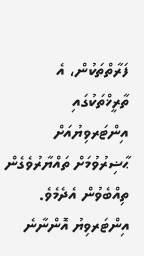ފަރާތްތަކުން، އެ ތާރީޚްތަކުގައި އިންޓަރވިޔުއަށް ޙާޟިރުވުމަށް ތައްޔާރުވެގެން ތިއްބެވުން އެދެމެވެ.
އިންޓަރވިޔު އޮންނާނެ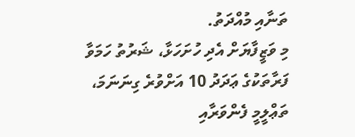ތަނާއި މުއްދަތު.
މި ވަޒީފާޔަށް އެދި ހުށަހަޅާ، ޝަރުތު ހަމަވާ ފަރާތަކުގެ ޢަދަދު 10 އަށްވުރެ ގިނަނަމަ، ތަޢްލީމީ ފެންވަރާއި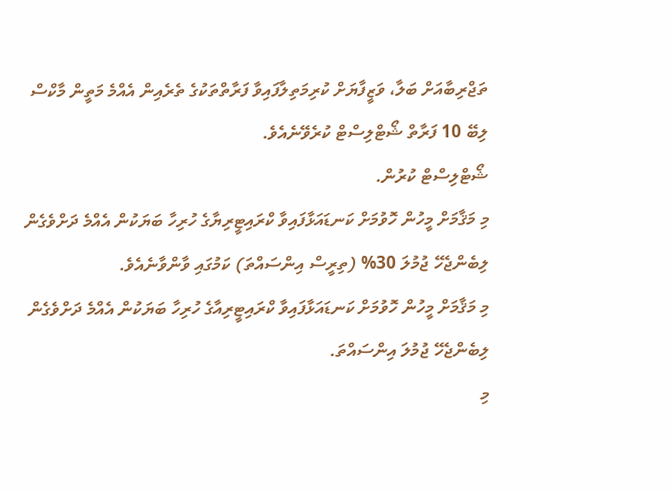ތަޖްރިބާއަށް ބަލާ، ވަޒީފާޔަށް ކުރިމަތިލާފައިވާ ފަރާތްތަކުގެ ތެރެއިން އެއްމެ މަތީން މާކްސް ލިބޭ 10 ފަރާތް ޝޯޓްލިސްޓް ކުރެވޭނެއެވެ.
ޝޯޓްލިސްޓް ކުރުން.
މި މަޤާމަށް މީހުން ހޮވުމަށް ކަނޑައަޅާފައިވާ ކްރައިޓީރިޔާގެ ހުރިހާ ބަޔަކުން އެއްމެ ދަށްވެގެން ލިބެންޖެހޭ ޖުމުލަ 30% (ތިރީސް އިންސައްތަ) ކަމުގައި ވާންވާނެއެވެ.
މި މަޤާމަށް މީހުން ހޮވުމަށް ކަނޑައަޅާފައިވާ ކްރައިޓީރިއާގެ ހުރިހާ ބަޔަކުން އެއްމެ ދަށްވެގެން ލިބެންޖެހޭ ޖުމުލަ އިންސައްތަ.
މި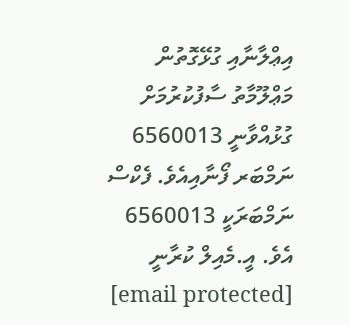އިޢްލާނާއި ގުޅޭގޮތުން މަޢްލޫމާތު ސާފުކުރުމަށް ގުޅުއްވާނީ 6560013 ނަމްބަރ ފޯނާއިއެވެ. ފެކްސް ނަމްބަރަކީ 6560013 އެވެ. އީ.މެއިލް ކުރާނީ [email protected]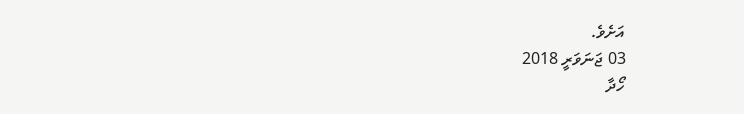އަށެވެ.
03 ޖަނަވަރީ 2018
ހޯދާ